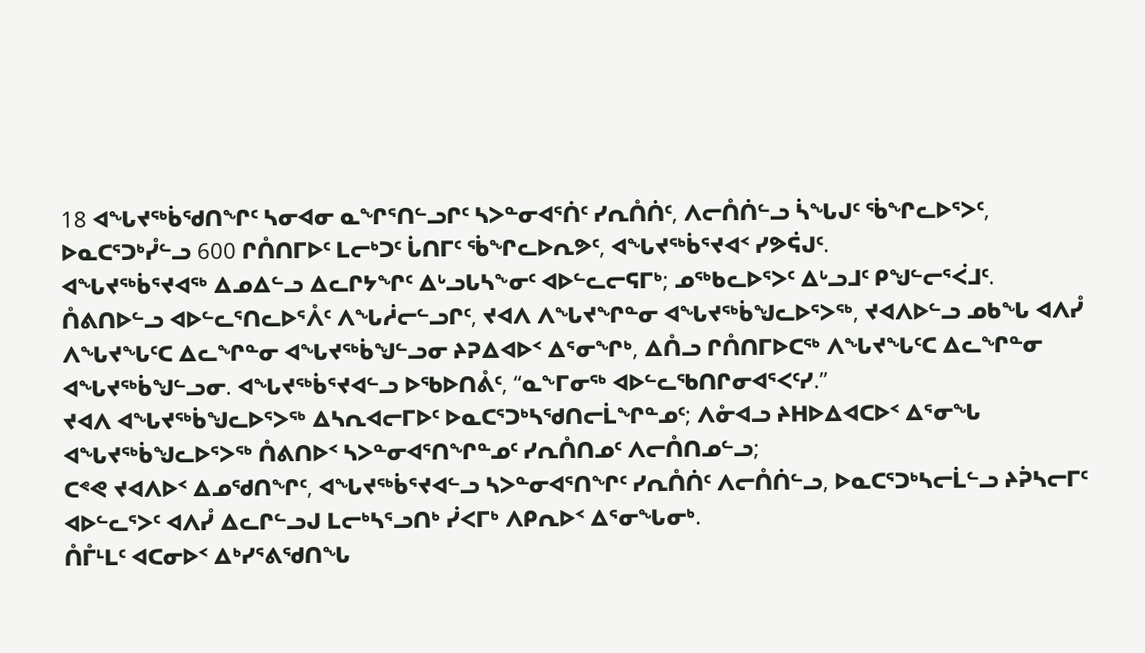18 ᐊᖓᔪᖅᑳᖁᑎᖏᑦ ᓴᓂᐊᓂ ᓇᖏᕐᑎᓪᓗᒋᑦ ᓴᐳᓐᓂᐊᕐᑏᑦ ᓯᕆᑍᑏᑦ, ᐱᓕᑍᑏᓪᓗ ᓵᖓᒍᑦ ᖄᖏᓚᐅᕐᐳᑦ, ᐅᓇᑕᕐᑐᒃᓮᓪᓗ 600 ᒋᑍᑎᒥᐅᑦ ᒪᓕᒃᑐᑦ ᒑᑎᒥᑦ ᖄᖏᓚᐅᕆᕗᑦ, ᐊᖓᔪᖅᑳᕐᔪᐊᑉ ᓯᕗᕌᒍᑦ.
ᐊᖓᔪᖅᑳᕐᔪᐊᖅ ᐃᓄᐃᓪᓗ ᐃᓚᒋᔭᖏᑦ ᐃᒡᓗᒐᓴᖕᓂᑦ ᐊᐅᓪᓚᓕᕋᒥᒃ; ᓄᖅᑲᓚᐅᕐᐳᑦ ᐃᒡᓗᒧᑦ ᑭᖑᓪᓕᕐᐹᒧᑦ.
ᑍᕕᑎᐅᓪᓗ ᐊᐅᓪᓚᕐᑎᓚᐅᕐᐰᑦ ᐱᖓᓲᓕᓪᓗᒋᑦ, ᔪᐊᐱ ᐱᖓᔪᖏᓐᓂ ᐊᖓᔪᖅᑳᖑᓚᐅᕐᐳᖅ, ᔪᐊᐱᐅᓪᓗ ᓄᑲᖓ ᐊᐱᓮ ᐱᖓᔪᖓᑦᑕ ᐃᓚᖏᓐᓂ ᐊᖓᔪᖅᑳᖑᓪᓗᓂ ᔨᕈᐃᐊᐅᑉ ᐃᕐᓂᖏᒃ, ᐃᑍᓗ ᒋᑍᑎᒥᐅᑕᖅ ᐱᖓᔪᖓᑦᑕ ᐃᓚᖏᓐᓂ ᐊᖓᔪᖅᑳᖑᓪᓗᓂ. ᐊᖓᔪᖅᑳᕐᔪᐊᓪᓗ ᐅᖃᐅᑎᕔᑦ, “ᓇᖕᒥᓂᖅ ᐊᐅᓪᓚᖃᑎᒋᓂᐊᕐᐸᑦᓯ.”
ᔪᐊᐱ ᐊᖓᔪᖅᑳᖑᓚᐅᕐᐳᖅ ᐃᓴᕆᐊᓕᒥᐅᑦ ᐅᓇᑕᕐᑐᒃᓴᖁᑎᓕᒫᖏᓐᓄᑦ; ᐱᓁᐊᓗ ᔨᕼᐅᐃᐊᑕᐅᑉ ᐃᕐᓂᖓ ᐊᖓᔪᖅᑳᖑᓚᐅᕐᐳᖅ ᑍᕕᑎᐅᑉ ᓴᐳᓐᓂᐊᕐᑎᖏᓐᓄᑦ ᓯᕆᑍᑎᓄᑦ ᐱᓕᑍᑎᓄᓪᓗ;
ᑕᕝᕙ ᔪᐊᐱᐅᑉ ᐃᓄᖁᑎᖏᑦ, ᐊᖓᔪᖅᑳᕐᔪᐊᓪᓗ ᓴᐳᓐᓂᐊᕐᑎᖏᑦ ᓯᕆᑍᑏᑦ ᐱᓕᑍᑏᓪᓗ, ᐅᓇᑕᕐᑐᒃᓴᓕᒫᓪᓗ ᔨᕉᓴᓕᒥᑦ ᐊᐅᓪᓚᕐᐳᑦ ᐊᐱᓮ ᐃᓚᒋᓪᓗᒍ ᒪᓕᒃᓴᕐᓗᑎᒃ ᓰᐸᒥᒃ ᐱᑭᕆᐅᑉ ᐃᕐᓂᖓᓂᒃ.
ᑍᒤᒻᒪᑦ ᐊᑕᓂᐅᑉ ᐃᒃᓯᕐᕕᖁᑎᖓ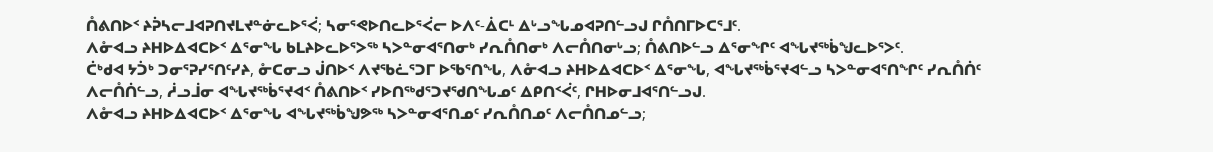ᑍᕕᑎᐅᑉ ᔨᕉᓴᓕᒧᐊᕈᑎᔪᒪᔪᓐᓃᓚᐅᕐᐹ; ᓴᓂᕐᕙᐅᑎᓚᐅᕐᐹᓕ ᐅᐱᑦ-ᐄᑕᒻ ᐃᒡᓗᖓᓄᐊᕈᑎᓪᓗᒍ ᒋᑍᑎᒥᐅᑕᕐᒧᑦ.
ᐱᓁᐊᓗ ᔨᕼᐅᐃᐊᑕᐅᑉ ᐃᕐᓂᖓ ᑲᒪᔨᐅᓚᐅᕐᐳᖅ ᓴᐳᓐᓂᐊᕐᑎᓂᒃ ᓯᕆᑍᑎᓂᒃ ᐱᓕᑍᑎᓂᒡᓗ; ᑍᕕᑎᐅᓪᓗ ᐃᕐᓂᖏᑦ ᐊᖓᔪᖅᑳᖑᓚᐅᕐᐳᑦ.
ᑖᒃᑯᐊ ᔭᑑᒃ ᑐᓂᕐᕈᓯᕐᑎᑦᓯᔨ, ᓁᑕᓂᓗ ᒎᑎᐅᑉ ᐱᔪᖃᓛᕐᑐᒥ ᐅᖃᕐᑎᖓ, ᐱᓁᐊᓗ ᔨᕼᐅᐃᐊᑕᐅᑉ ᐃᕐᓂᖓ, ᐊᖓᔪᖅᑳᕐᔪᐊᓪᓗ ᓴᐳᓐᓂᐊᕐᑎᖏᑦ ᓯᕆᑍᑏᑦ ᐱᓕᑍᑏᓪᓗ, ᓲᓗᒨᓂ ᐊᖓᔪᖅᑳᕐᔪᐊᑉ ᑍᕕᑎᐅᑉ ᓯᐅᑎᖅᑯᕐᑐᔪᖁᑎᖓᓄᑦ ᐃᑭᑎᑉᐹᑦ, ᒋᕼᐅᓂᒧᐊᕐᑎᓪᓗᒍ.
ᐱᓁᐊᓗ ᔨᕼᐅᐃᐊᑕᐅᑉ ᐃᕐᓂᖓ ᐊᖓᔪᖅᑳᖑᕗᖅ ᓴᐳᓐᓂᐊᕐᑎᓄᑦ ᓯᕆᑍᑎᓄᑦ ᐱᓕᑍᑎᓄᓪᓗ;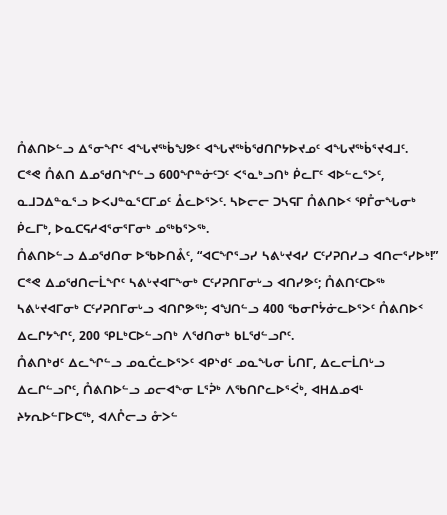ᑍᕕᑎᐅᓪᓗ ᐃᕐᓂᖏᑦ ᐊᖓᔪᖅᑳᖑᕗᑦ ᐊᖓᔪᖅᑳᖁᑎᒋᔭᐅᔪᓄᑦ ᐊᖓᔪᖅᑳᕐᔪᐊᒧᑦ.
ᑕᕝᕙ ᑍᕕᑎ ᐃᓄᖁᑎᖏᓪᓗ 600ᖏᓐᓃᑦᑐᑦ ᐸᕐᓇᒃᓗᑎᒃ ᑮᓚᒥᑦ ᐊᐅᓪᓚᕐᐳᑦ, ᓇᒧᑐᐃᓐᓇᕐᓗ ᐅᐸᒍᓐᓇᕐᑕᒥᓄᑦ ᐂᓚᐅᕐᐳᑦ. ᓴᐅᓕᓕ ᑐᓴᕋᒥ ᑍᕕᑎᐅᑉ ᕿᒤᓂᖓᓂᒃ ᑮᓚᒥᒃ, ᐅᓇᑕᕋᓱᐊᕐᓂᕐᒥᓂᒃ ᓄᖅᑲᕐᐳᖅ.
ᑍᕕᑎᐅᓪᓗ ᐃᓄᖁᑎᓂ ᐅᖃᐅᑎᕔᑦ, “ᐊᑕᖏᕐᓗᓯ ᓴᕕᒡᔪᐊᓯ ᑕᑦᓯᕈᑎᓯᓗ ᐊᑎᓕᕐᓯᐅᒃ!” ᑕᕝᕙ ᐃᓄᖁᑎᓕᒫᖏᑦ ᓴᕕᒡᔪᐊᒥᖕᓂᒃ ᑕᑦᓯᕈᑎᒥᓂᒡᓗ ᐊᑎᓯᕗᑦ; ᑍᕕᑎᑦᑕᐅᖅ ᓴᕕᒡᔪᐊᒥᓂᒃ ᑕᑦᓯᕈᑎᒥᓂᒡᓗ ᐊᑎᒋᕗᖅ; ᐊᖑᑎᓪᓗ 400 ᖃᓂᒋᔮᓃᓚᐅᕐᐳᑦ ᑍᕕᑎᐅᑉ ᐃᓚᒋᔭᖏᑦ, 200 ᕿᒪᒃᑕᐅᓪᓗᑎᒃ ᐱᖁᑎᓂᒃ ᑲᒪᖁᓪᓗᒋᑦ.
ᑍᕕᑎᒃᑯᑦ ᐃᓚᖏᓪᓗ ᓄᓇᑖᓚᐅᕐᐳᑦ ᐊᑭᔅᑯᑦ ᓄᓇᖓᓂ ᒑᑎᒥ, ᐃᓚᓕᒫᑎᒡᓗ ᐃᓚᒋᓪᓗᒋᑦ, ᑍᕕᑎᐅᓪᓗ ᓄᓕᐊᖕᓂ ᒪᕐᕉᒃ ᐱᖃᑎᒋᓚᐅᕐᐹᒃ, ᐊᕼᐃᓄᐊᒻ ᔨᔭᕆᐅᓪᒥᐅᑕᖅ, ᐊᐱᒊᓕᓗ ᓁᐳᓪ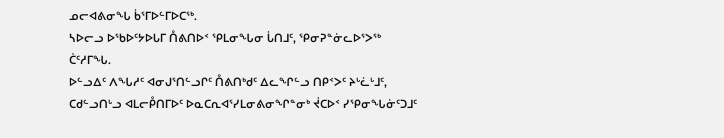ᓄᓕᐊᕕᓂᖓ ᑳᕐᒥᐅᓪᒥᐅᑕᖅ.
ᓴᐅᓕᓗ ᐅᖃᐅᑦᔭᐅᒐᒥ ᑍᕕᑎᐅᑉ ᕿᒪᓂᖓᓂ ᒑᑎᒧᑦ, ᕿᓂᕈᓐᓃᓚᐅᕐᐳᖅ ᑖᑦᓱᒥᖓ.
ᐅᓪᓗᐃᑦ ᐱᖓᓱᑦ ᐊᓂᒍᕐᑎᓪᓗᒋᑦ ᑍᕕᑎᒃᑯᑦ ᐃᓚᖏᓪᓗ ᑎᑭᑉᐳᑦ ᔨᒡᓛᒡᒧᑦ, ᑕᑯᓪᓗᑎᒡᓗ ᐊᒪᓕᑬᑎᒥᐅᑦ ᐅᓇᑕᕆᐊᕐᓯᒪᓂᕕᓂᖏᓐᓂᒃ ᔫᑕᐅᑉ ᓯᕿᓂᖓᓃᑦᑐᒧᑦ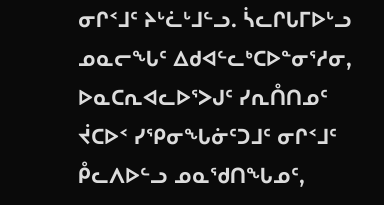ᓂᒋᑉᒧᑦ ᔨᒡᓛᒡᒧᓪᓗ. ᓵᓚᒋᒐᒥᐅᒡᓗ ᓄᓇᓕᖓᑦ ᐃᑯᐊᓪᓚᒃᑕᐅᓐᓂᕐᓱᓂ,
ᐅᓇᑕᕆᐊᓚᐅᕐᐳᒍᑦ ᓯᕆᑍᑎᓄᑦ ᔫᑕᐅᑉ ᓯᕿᓂᖓᓃᑦᑐᒧᑦ ᓂᒋᑉᒧᑦ ᑬᓚᐱᐅᓪᓗ ᓄᓇᖁᑎᖓᓄᑦ,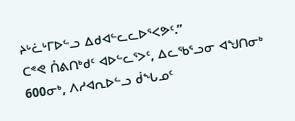ᔨᒡᓛᒡᒥᐅᓪᓗ ᐃᑯᐊᓪᓚᓚᐅᕐᐸᕗᑦ.”
ᑕᕝᕙ ᑍᕕᑎᒃᑯᑦ ᐊᐅᓪᓚᕐᐳᑦ, ᐃᓚᖃᕐᓗᓂ ᐊᖑᑎᓂᒃ 600ᓂᒃ, ᐱᓱᐊᕆᐅᓪᓗ ᑰᖓᓄᑦ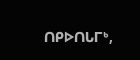ᑎᑭᐅᑎᒐᒥᒃ,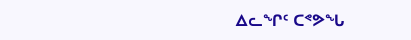ᐃᓚᖏᑦ ᑕᕝᕗᖓ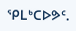ᕿᒪᒃᑕᐅᕗᑦ.